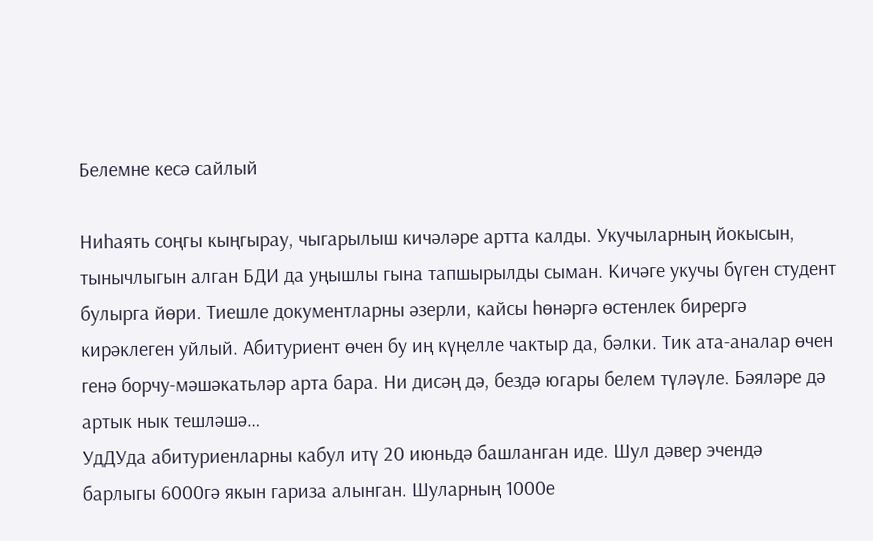Белемне кесә сайлый

Ниһаять соңгы кыңгырау, чыгарылыш кичәләре артта калды. Укучыларның йокысын, тынычлыгын алган БДИ да уңышлы гына тапшырылды сыман. Кичәге укучы бүген студент булырга йөри. Тиешле документларны әзерли, кайсы һөнәргә өстенлек бирергә кирәклеген уйлый. Абитуриент өчен бу иң күңелле чактыр да, бәлки. Тик ата-аналар өчен генә борчу-мәшәкатьләр арта бара. Ни дисәң дә, бездә югары белем түләүле. Бәяләре дә артык нык тешләшә…
УдДУда абитуриенларны кабул итү 20 июньдә башланган иде. Шул дәвер эчендә барлыгы 6000гә якын гариза алынган. Шуларның 1000е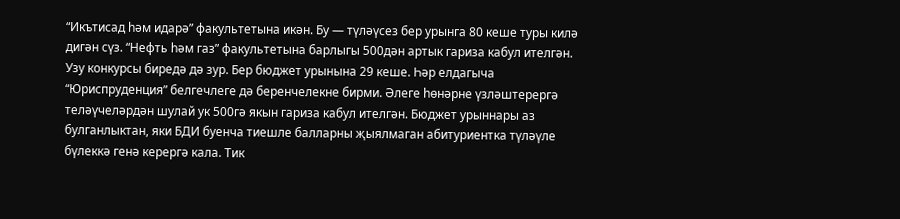“Икътисад һәм идарә” факультетына икән. Бу — түләүсез бер урынга 80 кеше туры килә дигән сүз. “Нефть һәм газ” факультетына барлыгы 500дән артык гариза кабул ителгән. Узу конкурсы биредә дә зур. Бер бюджет урынына 29 кеше. Һәр елдагыча “Юриспруденция” белгечлеге дә беренчелекне бирми. Әлеге һөнәрне үзләштерергә теләүчеләрдән шулай ук 500гә якын гариза кабул ителгән. Бюджет урыннары аз булганлыктан, яки БДИ буенча тиешле балларны җыялмаган абитуриентка түләүле бүлеккә генә керергә кала. Тик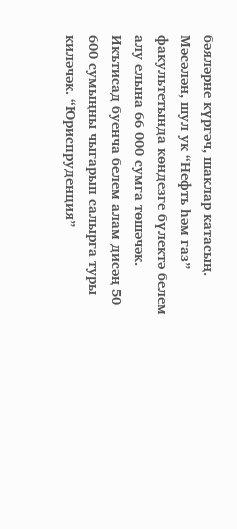бәяләрне күргәч, шаклар катасың. Мәсәлән, шул ук “Нефть һәм газ” факультетында көндезге бүлектә белем алу елына 66 000 сумга төшәчәк. Икътисад буенча белем алам дисәң 50 600 сумыңны чыгарып салырга туры киләчәк. “Юриспруденция”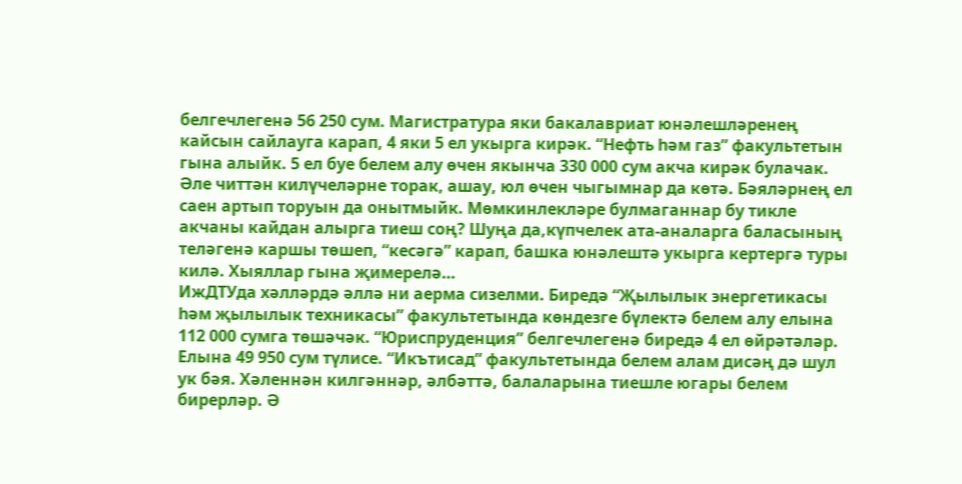белгечлегенә 56 250 сум. Магистратура яки бакалавриат юнәлешләренең кайсын сайлауга карап, 4 яки 5 ел укырга кирәк. “Нефть һәм газ” факультетын гына алыйк. 5 ел буе белем алу өчен якынча 330 000 сум акча кирәк булачак. Әле читтән килүчеләрне торак, ашау, юл өчен чыгымнар да көтә. Бәяләрнең ел саен артып торуын да онытмыйк. Мөмкинлекләре булмаганнар бу тикле акчаны кайдан алырга тиеш соң? Шуңа да,күпчелек ата-аналарга баласының теләгенә каршы төшеп, “кесәгә” карап, башка юнәлештә укырга кертергә туры килә. Хыяллар гына җимерелә…
ИжДТУда хәлләрдә әллә ни аерма сизелми. Биредә “Җылылык энергетикасы һәм җылылык техникасы” факультетында көндезге бүлектә белем алу елына 112 000 сумга төшәчәк. “Юриспруденция” белгечлегенә биредә 4 ел өйрәтәләр. Елына 49 950 сум түлисе. “Икътисад” факультетында белем алам дисәң дә шул ук бәя. Хәленнән килгәннәр, әлбәттә, балаларына тиешле югары белем бирерләр. Ә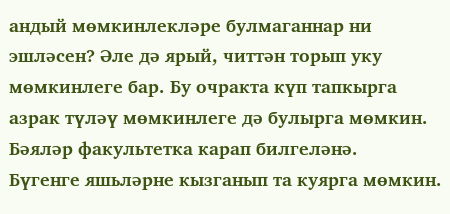андый мөмкинлекләре булмаганнар ни эшләсен? Әле дә ярый, читтән торып уку мөмкинлеге бар. Бу очракта күп тапкырга азрак түләү мөмкинлеге дә булырга мөмкин. Бәяләр факультетка карап билгеләнә.
Бүгенге яшьләрне кызганып та куярга мөмкин.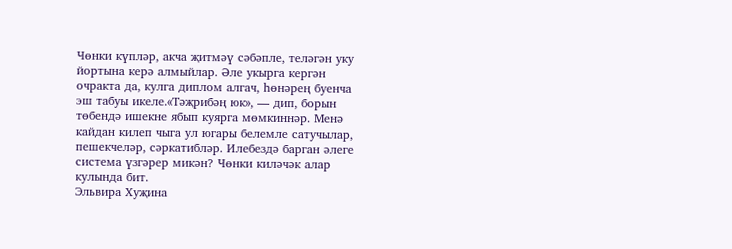Чөнки күпләр, акча җитмәү сәбәпле, теләгән уку йортына керә алмыйлар. Әле укырга кергән очракта да, кулга диплом алгач, һөнәрең буенча эш табуы икеле.«Тәҗрибәң юк», — дип, борын төбендә ишекне ябып куярга мөмкиннәр. Менә кайдан килеп чыга ул югары белемле сатучылар, пешекчеләр, сәркатибләр. Илебездә барган әлеге система үзгәрер микән? Чөнки киләчәк алар кулында бит.
Эльвира Хуҗина